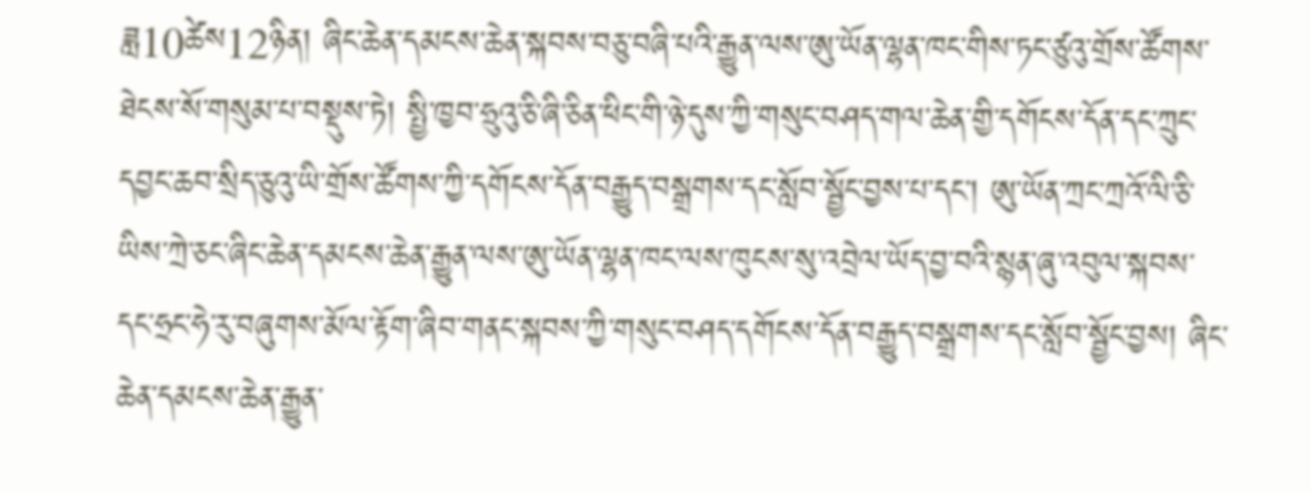ཟླ10ཚེས12ཉིན། ཞིང་ཆེན་དམངས་ཆེན་སྐབས་བཅུ་བཞི་པའི་རྒྱུན་ལས་ཨུ་ཡོན་ལྷན་ཁང་གིས་ཏང་ཙུའུ་གྲོས་ཚོགས་ཐེངས་སོ་གསུམ་པ་བསྡུས་ཏེ། སྤྱི་ཁྱབ་ཧྲུའུ་ཅི་ཞི་ཅིན་ཕིང་གི་ཉེ་དུས་ཀྱི་གསུང་བཤད་གལ་ཆེན་གྱི་དགོངས་དོན་དང་ཀྲུང་དབྱང་ཆབ་སྲིད་ཅུའུ་ཡི་གྲོས་ཚོགས་ཀྱི་དགོངས་དོན་བརྒྱུད་བསྒྲགས་དང་སློབ་སྦྱོང་བྱས་པ་དང་། ཨུ་ཡོན་ཀྲང་ཀྲའོ་ལི་ཅི་ཡིས་ཀྲེ་ཅང་ཞིང་ཆེན་དམངས་ཆེན་རྒྱུན་ལས་ཨུ་ཡོན་ལྷན་ཁང་ལས་ཁུངས་སུ་འབྲེལ་ཡོད་བྱ་བའི་སྙན་ཞུ་འབུལ་སྐབས་དང་ཧྲང་ཧེ་རུ་བཞུགས་མོལ་རྟོག་ཞིབ་གནང་སྐབས་ཀྱི་གསུང་བཤད་དགོངས་དོན་བརྒྱུད་བསྒྲགས་དང་སློབ་སྦྱོང་བྱས། ཞིང་ཆེན་དམངས་ཆེན་རྒྱུན་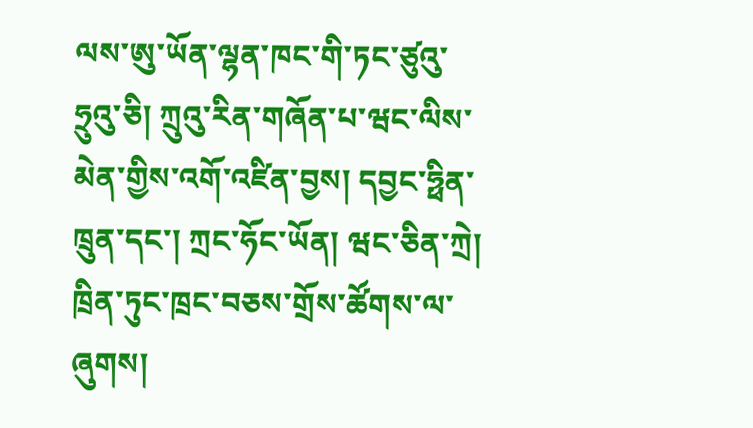ལས་ཨུ་ཡོན་ལྷན་ཁང་གི་ཏང་ཙུའུ་ཧྲུའུ་ཅི། ཀྲུའུ་རིན་གཞོན་པ་ཝང་ལིས་མེན་གྱིས་འགོ་འཛིན་བྱས། དབྱང་ཧྥིན་ཁྲུན་དང་། ཀྲང་ཧོང་ཡོན། ཝང་ཅིན་ཀྲེ། ཁྲིན་ཏུང་ཁྲང་བཅས་གྲོས་ཚོགས་ལ་ཞུགས།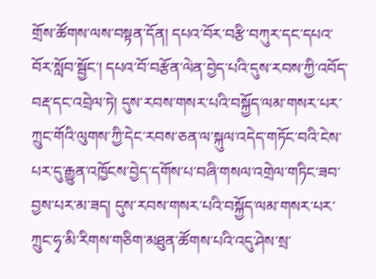གྲོས་ཚོགས་ལས་བསྟན་དོན། དཔའ་བོར་བརྩི་བཀུར་དང་དཔའ་བོར་སློབ་སྦྱོང་། དཔའ་བོ་བརྩོན་ལེན་བྱེད་པའི་དུས་རབས་ཀྱི་འབོད་བརྡ་དང་འབྲེལ་ཏེ། དུས་རབས་གསར་པའི་བསྐྱོད་ལམ་གསར་པར་ཀྲུང་གོའི་ལུགས་ཀྱི་དེང་རབས་ཅན་ལ་སྐུལ་འདེད་གཏོང་བའི་ངེས་པར་དུ་རྒྱུན་འཁྱོངས་བྱེད་དགོས་པ་བཞི་གསལ་འགྲེལ་གཏིང་ཟབ་བྱས་པར་མ་ཟད། དུས་རབས་གསར་པའི་བསྐྱོད་ལམ་གསར་པར་ཀྲུང་ཧྭ་མི་རིགས་གཅིག་མཐུན་ཚོགས་པའི་འདུ་ཤེས་སྲ་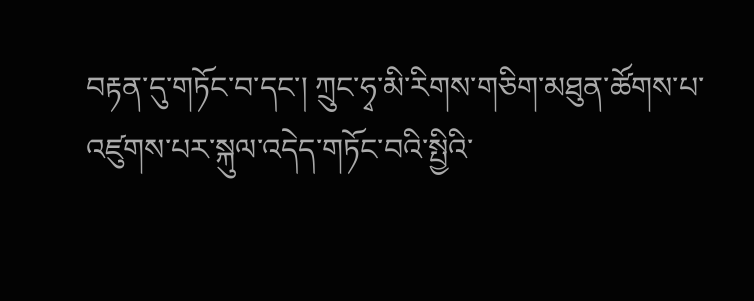བརྟན་དུ་གཏོང་བ་དང་། ཀྲུང་ཧྭ་མི་རིགས་གཅིག་མཐུན་ཚོགས་པ་འཛུགས་པར་སྐུལ་འདེད་གཏོང་བའི་སྤྱིའི་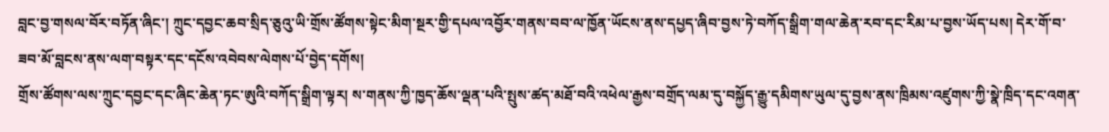བླང་བྱ་གསལ་བོར་བཏོན་ཞིང་། ཀྲུང་དབྱང་ཆབ་སྲིད་ཅུའུ་ཡི་གྲོས་ཚོགས་སྟེང་མིག་སྔར་གྱི་དཔལ་འབྱོར་གནས་བབ་ལ་ཁྱོན་ཡོངས་ནས་དཔྱད་ཞིབ་བྱས་ཏེ་བཀོད་སྒྲིག་གལ་ཆེན་རབ་དང་རིམ་པ་བྱས་ཡོད་པས། དེར་གོ་བ་ཟབ་མོ་བླངས་ནས་ལག་བསྟར་དང་དངོས་འབེབས་ལེགས་པོ་བྱེད་དགོས།
གྲོས་ཚོགས་ལས་ཀྲུང་དབྱང་དང་ཞིང་ཆེན་ཏང་ཨུའི་བཀོད་སྒྲིག་ལྟར། ས་གནས་ཀྱི་ཁྱད་ཆོས་ལྡན་པའི་སྤུས་ཚད་མཐོ་བའི་འཕེལ་རྒྱས་བགྲོད་ལམ་དུ་བསྐྱོད་རྒྱུ་དམིགས་ཡུལ་དུ་བྱས་ནས་ཁྲིམས་འཛུགས་ཀྱི་སྣེ་ཁྲིད་དང་འགན་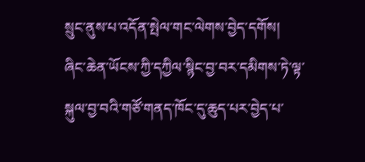སྲུང་ནུས་པ་འདོན་སྤེལ་གང་ལེགས་བྱེད་དགོས། ཞིང་ཆེན་ཡོངས་ཀྱི་དཀྱིལ་སྙིང་བྱ་བར་དམིགས་ཏེ་ལྟ་སྐུལ་བྱ་བའི་གཙོ་གནད་ཁོང་དུ་ཆུད་པར་བྱེད་པ་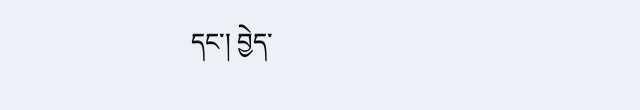དང་། བྱེད་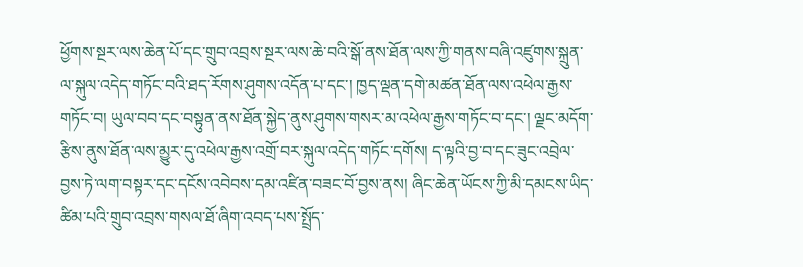ཕྱོགས་སྔར་ལས་ཆེན་པོ་དང་གྲུབ་འབྲས་སྔར་ལས་ཆེ་བའི་སྒོ་ནས་ཐོན་ལས་ཀྱི་གནས་བཞི་འཛུགས་སྐྲུན་ལ་སྐུལ་འདེད་གཏོང་བའི་ཐད་རོགས་ཤུགས་འདོན་པ་དང་། ཁྱད་ལྡན་དགེ་མཚན་ཐོན་ལས་འཕེལ་རྒྱས་གཏོང་བ། ཡུལ་བབ་དང་བསྟུན་ནས་ཐོན་སྐྱེད་ནུས་ཤུགས་གསར་མ་འཕེལ་རྒྱས་གཏོང་བ་དང་། ལྗང་མདོག་རྩིས་ནུས་ཐོན་ལས་མྱུར་དུ་འཕེལ་རྒྱས་འགྲོ་བར་སྐུལ་འདེད་གཏོང་དགོས། ད་ལྟའི་བྱ་བ་དང་ཟུང་འབྲེལ་བྱས་ཏེ་ལག་བསྟར་དང་དངོས་འབེབས་དམ་འཛིན་བཟང་བོ་བྱས་ནས། ཞིང་ཆེན་ཡོངས་ཀྱི་མི་དམངས་ཡིད་ཚིམ་པའི་གྲུབ་འབྲས་གསལ་ཐོ་ཞིག་འབད་པས་སྤྲོད་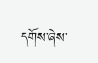དགོས་ཞེས་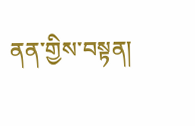ནན་གྱིས་བསྟན།